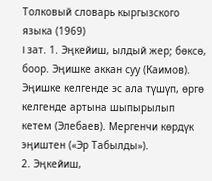Толковый словарь кыргызского языка (1969)
I зат. 1. Эңкейиш, ылдый жер; бөксө, боор. Эңишке аккан суу (Каимов). Эңишке келгенде эс ала түшүп, өргө келгенде артына шыпырылып кетем (Элебаев). Мергенчи көрдүк эңиштен («Эр Табылды»).
2. Эңкейиш,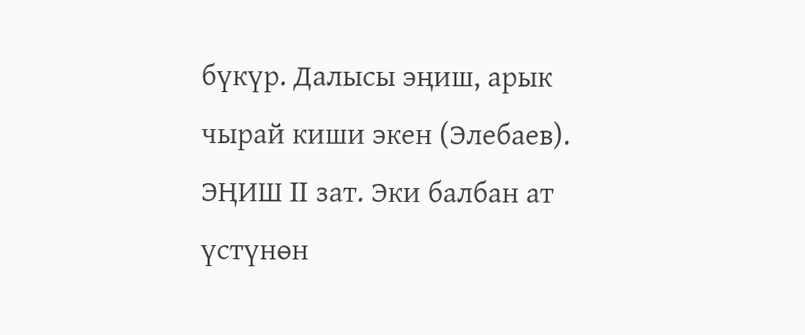бүкүр. Далысы эңиш, арык чырай киши экен (Элебаев).
ЭҢИШ II зат. Эки балбан ат үстүнөн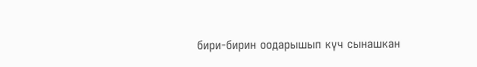бири-бирин оодарышып күч сынашкан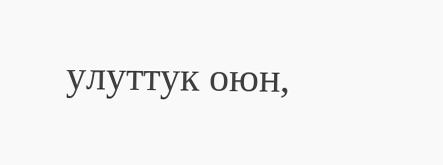улуттук оюн,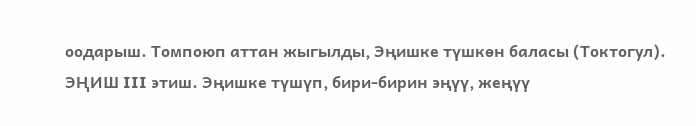оодарыш. Томпоюп аттан жыгылды, Эңишке түшкөн баласы (Токтогул).
ЭҢИШ III этиш. Эңишке түшүп, бири-бирин эңүү, жеңүү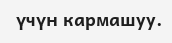үчүн кармашуу.